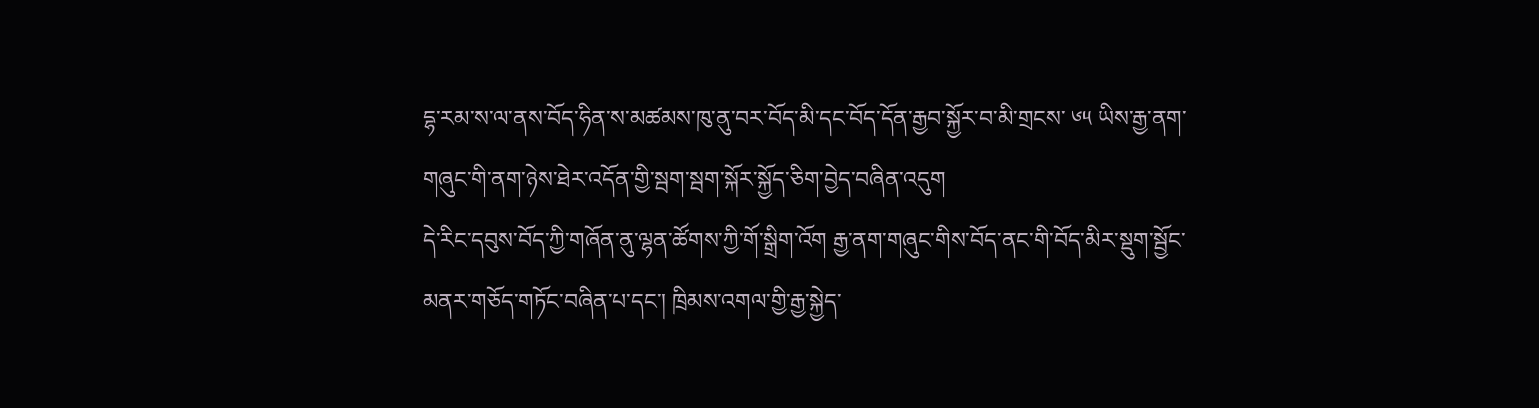དྷ་རམ་ས་ལ་ནས་བོད་ཧིན་ས་མཚམས་ཁུ་ནུ་བར་བོད་མི་དང་བོད་དོན་རྒྱབ་སྐྱོར་བ་མི་གྲངས་ ༦༥ ཡིས་རྒྱ་ནག་གཞུང་གི་ནག་ཉེས་ཐེར་འདོན་གྱི་སྦག་སྦག་སྐོར་སྐྱོད་ཅིག་བྱེད་བཞིན་འདུག
དེ་རིང་དབུས་བོད་ཀྱི་གཞོན་ནུ་ལྷན་ཚོགས་ཀྱི་གོ་སྒྲིག་འོག རྒྱ་ནག་གཞུང་གིས་བོད་ནང་གི་བོད་མིར་སྡུག་སྦྱོང་མནར་གཅོད་གཏོང་བཞིན་པ་དང་། ཁྲིམས་འགལ་གྱི་རྒྱ་སྐྱེད་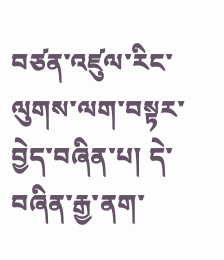བཙན་འཛུལ་རིང་ལུགས་ལག་བསྟར་བྱེད་བཞིན་པ། དེ་བཞིན་རྒྱ་ནག་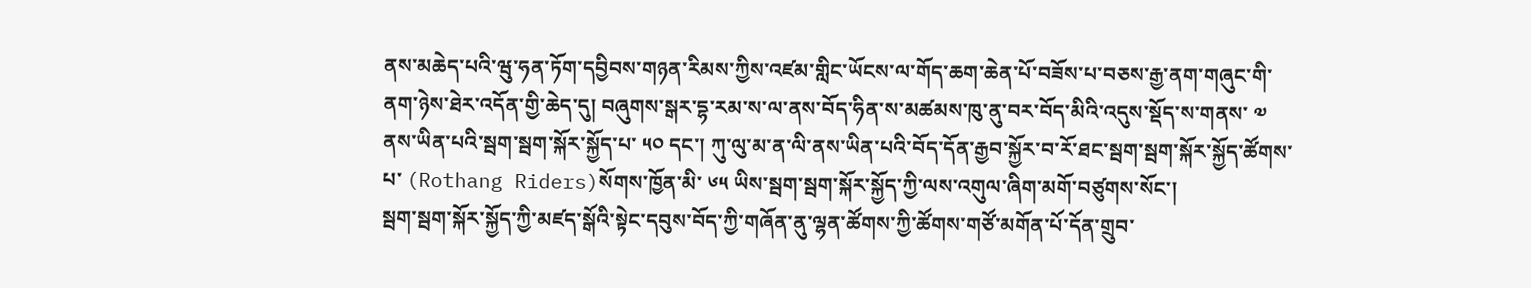ནས་མཆེད་པའི་ཝུ་ཧན་ཏོག་དབྱིབས་གཉན་རིམས་ཀྱིས་འཛམ་གླིང་ཡོངས་ལ་གོད་ཆག་ཆེན་པོ་བཟོས་པ་བཅས་རྒྱ་ནག་གཞུང་གི་ནག་ཉེས་ཐེར་འདོན་གྱི་ཆེད་དུ། བཞུགས་སྒར་དྷ་རམ་ས་ལ་ནས་བོད་ཧིན་ས་མཚམས་ཁུ་ནུ་བར་བོད་མིའི་འདུས་སྡོད་ས་གནས་ ༧ ནས་ཡིན་པའི་སྦག་སྦག་སྐོར་སྐྱོད་པ་ ༥༠ དང་། ཀུ་ལུ་མ་ན་ལི་ནས་ཡིན་པའི་བོད་དོན་རྒྱབ་སྐྱོར་བ་རོ་ཐང་སྦག་སྦག་སྐོར་སྐྱོད་ཚོགས་པ་ (Rothang Riders)སོགས་ཁྱོན་མི་ ༦༥ ཡིས་སྦག་སྦག་སྐོར་སྐྱོད་ཀྱི་ལས་འགུལ་ཞིག་མགོ་བཙུགས་སོང་།
སྦག་སྦག་སྐོར་སྐྱོད་ཀྱི་མཛད་སྒོའི་སྟེང་དབུས་བོད་ཀྱི་གཞོན་ནུ་ལྷན་ཚོགས་ཀྱི་ཚོགས་གཙོ་མགོན་པོ་དོན་གྲུབ་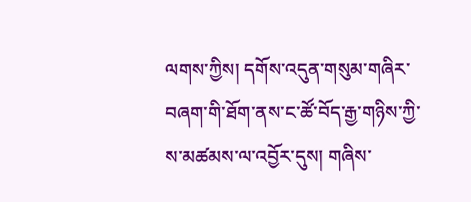ལགས་ཀྱིས། དགོས་འདུན་གསུམ་གཞིར་བཞག་གི་ཐོག་ནས་ང་ཚོ་བོད་རྒྱ་གཉིས་ཀྱི་ས་མཚམས་ལ་འབྱོར་དུས། གཞིས་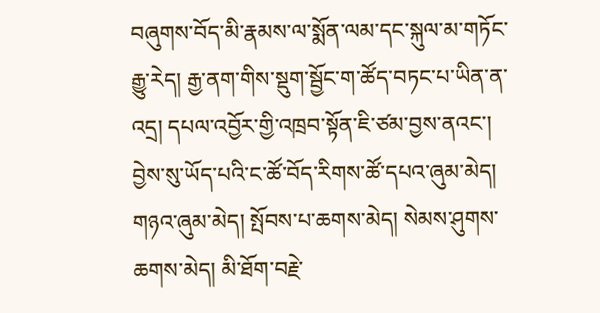བཞུགས་བོད་མི་རྣམས་ལ་སྨོན་ལམ་དང་སྐུལ་མ་གཏོང་རྒྱུ་རེད། རྒྱ་ནག་གིས་སྡུག་སྦྱོང་ག་ཚོད་བཏང་པ་ཡིན་ན་འདྲ། དཔལ་འབྱོར་གྱི་འཁྲབ་སྟོན་ཇི་ཙམ་བྱས་ནའང་། བྱེས་སུ་ཡོད་པའི་ང་ཚོ་བོད་རིགས་ཚོ་དཔའ་ཞུམ་མེད། གཉའ་ཞུམ་མེད། སྤོབས་པ་ཆགས་མེད། སེམས་ཤུགས་ཆགས་མེད། མི་ཐོག་བརྗེ་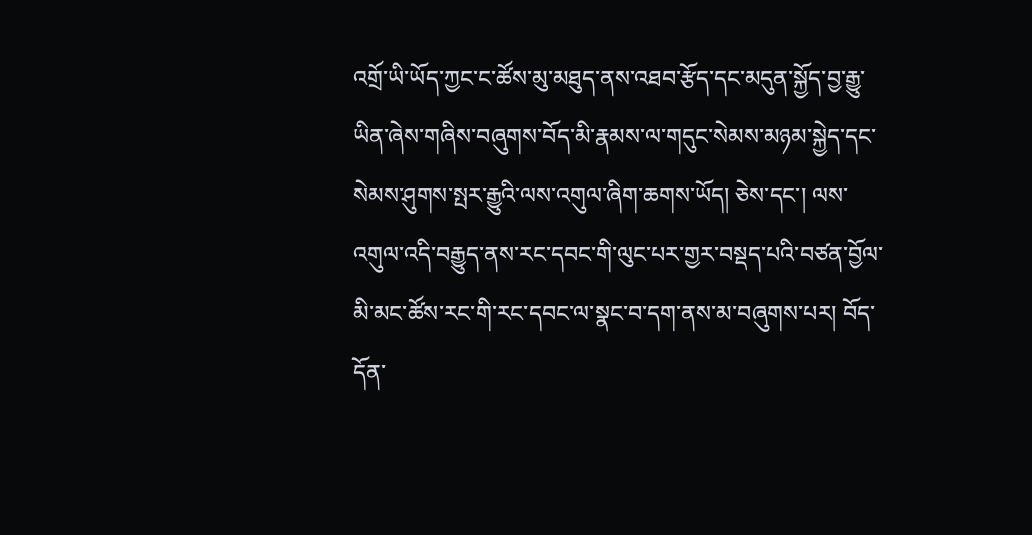འགྲོ་ཡི་ཡོད་ཀྱང་ང་ཚོས་མུ་མཐུད་ནས་འཐབ་རྩོད་དང་མདུན་སྐྱོད་བྱ་རྒྱུ་ཡིན་ཞེས་གཞིས་བཞུགས་བོད་མི་རྣམས་ལ་གདུང་སེམས་མཉམ་སྐྱེད་དང་སེམས་ཤུགས་སྤར་རྒྱུའི་ལས་འགུལ་ཞིག་ཆགས་ཡོད། ཅེས་དང་། ལས་འགུལ་འདི་བརྒྱུད་ནས་རང་དབང་གི་ལུང་པར་གྱར་བསྡད་པའི་བཙན་བྱོལ་མི་མང་ཚོས་རང་གི་རང་དབང་ལ་སྣང་བ་དག་ནས་མ་བཞུགས་པར། བོད་དོན་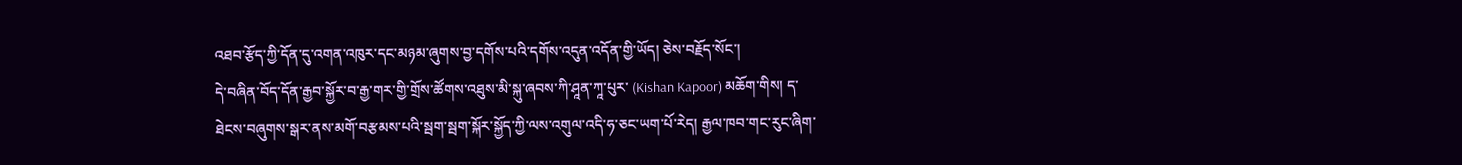འཐབ་རྩོད་ཀྱི་དོན་དུ་འགན་འཁུར་དང་མཉམ་ཞུགས་བྱ་དགོས་པའི་དགོས་འདུན་འདོན་གྱི་ཡོད། ཅེས་བརྗོད་སོང་།
དེ་བཞིན་བོད་དོན་རྒྱབ་སྐྱོར་བ་རྒྱ་གར་གྱི་གྲོས་ཚོགས་འཐུས་མི་སྐུ་ཞབས་ཀི་ཤཱན་ཀཱ་པུར་ (Kishan Kapoor) མཆོག་གིས། ད་ཐེངས་བཞུགས་སྒར་ནས་མགོ་བརྩམས་པའི་སྦག་སྦག་སྐོར་སྐྱོད་ཀྱི་ལས་འགུལ་འདི་ཧ་ཅང་ཡག་པོ་རེད། རྒྱལ་ཁབ་གང་རུང་ཞིག་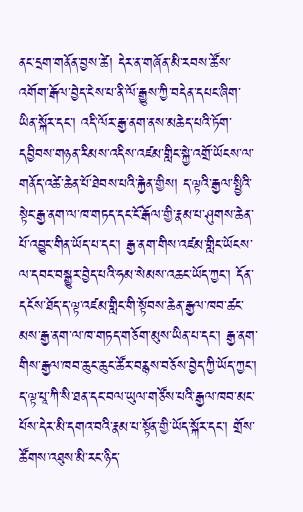ནང་དྲག་གནོན་བྱས་ཚེ། དེར་ན་གཞོན་མི་རབས་ཚོས་འགོག་རྒོལ་བྱེད་ངེས་པ་ནི་ལོ་རྒྱུས་ཀྱི་བདེན་དཔང་ཞིག་ཡིན་སྐོར་དང་། འདི་ལོར་རྒྱ་ནག་ནས་མཆེད་པའི་ཏོག་དབྱིབས་གཉན་རིམས་འདིས་འཛམ་གླིང་སྐྱེ་འགྲོ་ཡོངས་ལ་གནོད་འཚེ་ཆེན་པོ་ཐེབས་པའི་རྐྱེན་གྱིས། ད་ལྟའི་རྒྱལ་སྤྱིའི་སྟེང་རྒྱ་ནག་ལ་ཁ་གཏད་དང་ངོ་རྒོལ་གྱི་རྣམ་པ་ཤུགས་ཆེན་པོ་འབྱུང་གིན་ཡོད་པ་དང་། རྒྱ་ནག་གིས་འཛམ་གླིང་ཡོངས་ལ་དབང་བསྒྱུར་བྱེད་པའི་ཧམ་སེམས་འཆང་ཡོད་ཀྱང་། དོན་དངོས་ཐོད་ད་ལྟ་འཛམ་གླིང་གི་སྟོབས་ཆེན་རྒྱལ་ཁབ་ཚང་མས་རྒྱ་ནག་ལ་ཁ་གཏད་གཅོག་མུས་ཡིན་པ་དང་། རྒྱ་ནག་གིས་རྒྱལ་ཁབ་ཆུང་ཆུང་ཚོར་བརྙས་བཅོས་བྱེད་ཀྱི་ཡོད་ཀྱང་། ད་ལྟ་པཱ་ཀི་སི་ཐན་དང་བལ་ཡུལ་གཙོས་པའི་རྒྱལ་ཁབ་མང་པོས་དེར་མི་དགའ་བའི་རྣམ་པ་སྟོན་གྱི་ཡོད་སྐོར་དང་། གྲོས་ཚོགས་འཐུས་མི་རང་ཉིད་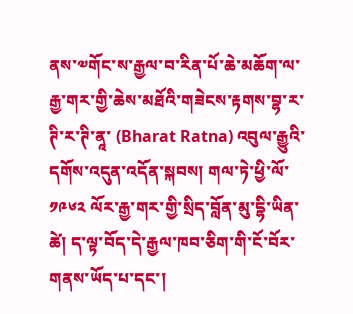ནས་༧གོང་ས་རྒྱལ་བ་རིན་པོ་ཆེ་མཆོག་ལ་རྒྱ་གར་གྱི་ཆེས་མཐོའི་གཟེངས་རྟགས་བྷ་ར་ཊི་ར་ཊི་ནཱ་ (Bharat Ratna) འབུལ་རྒྱུའི་དགོས་འདུན་འདོན་སྐབས། གལ་ཏེ་ཕྱི་ལོ་ ༡༩༦༢ ལོར་རྒྱ་གར་གྱི་སྲིད་བློན་མུ་དྷི་ཡིན་ཚེ། ད་ལྟ་བོད་དེ་རྒྱལ་ཁབ་ཅིག་གི་ངོ་བོར་གནས་ཡོད་པ་དང་།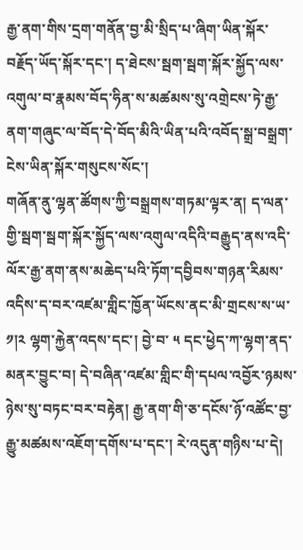རྒྱ་ནག་གིས་དྲག་གནོན་བྱ་མི་སྲིད་པ་ཞིག་ཡིན་སྐོར་བརྗོད་ཡོད་སྐོར་དང་། ད་ཐེངས་སྦག་སྦག་སྐོར་སྐྱོད་ལས་འགུལ་བ་རྣམས་བོད་ཧིན་ས་མཚམས་སུ་འགྲེངས་ཏེ་རྒྱ་ནག་གཞུང་ལ་བོད་དེ་བོད་མིའི་ཡིན་པའི་འབོད་སྒྲ་བསྒྲག་ངེས་ཡིན་སྐོར་གསུངས་སོང་།
གཞོན་ནུ་ལྷན་ཚོགས་ཀྱི་བསྒྲགས་གཏམ་ལྟར་ན། ད་ལན་གྱི་སྦག་སྦག་སྐོར་སྐྱོད་ལས་འགུལ་འདིའི་བརྒྱུད་ནས་འདི་ལོར་རྒྱ་ནག་ནས་མཆེད་པའི་ཏོག་དབྱིབས་གཉན་རིམས་འདིས་ད་བར་འཛམ་གླིང་ཁྱོན་ཡོངས་ནང་མི་གྲངས་ས་ཡ་ ༡།༢ ལྷག་རྐྱེན་འདས་དང་། བྱེ་བ་ ༥ དང་ཕྱེད་ཀ་ལྷག་ནད་མནར་བྱུང་བ། དེ་བཞིན་འཛམ་གླིང་གི་དཔལ་འབྱོར་ཉམས་ཉེས་སུ་བཏང་བར་བརྟེན། རྒྱ་ནག་གི་ཅ་དངོས་ཉོ་འཚོང་བྱ་རྒྱུ་མཚམས་འཇོག་དགོས་པ་དང་། རེ་འདུན་གཉིས་པ་དེ།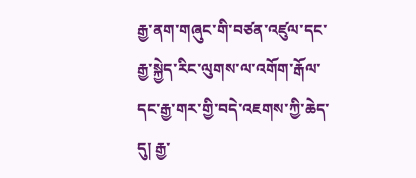རྒྱ་ནག་གཞུང་གི་བཙན་འཛུལ་དང་རྒྱ་སྐྱེད་རིང་ལུགས་ལ་འགོག་རྒོལ་དང་རྒྱ་གར་གྱི་བདེ་འཇགས་ཀྱི་ཆེད་དུ། རྒྱ་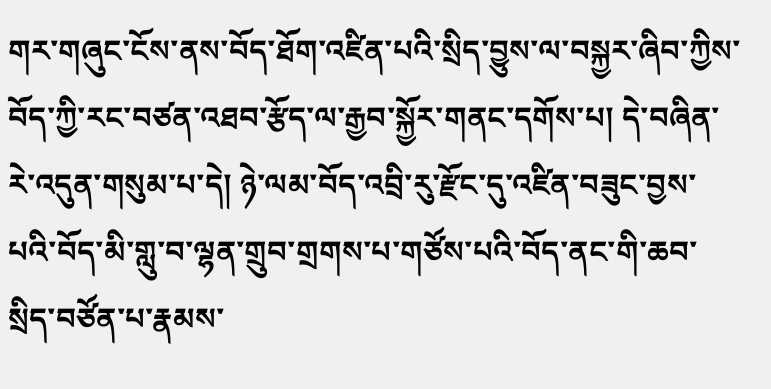གར་གཞུང་ངོས་ནས་བོད་ཐོག་འཛིན་པའི་སྲིད་བྱུས་ལ་བསྐྱར་ཞིབ་ཀྱིས་བོད་ཀྱི་རང་བཙན་འཐབ་རྩོད་ལ་རྒྱབ་སྐྱོར་གནང་དགོས་པ། དེ་བཞིན་རེ་འདུན་གསུམ་པ་དེ། ཉེ་ལམ་བོད་འབྲི་རུ་རྫོང་དུ་འཛིན་བཟུང་བྱས་པའི་བོད་མི་གླུ་བ་ལྷན་གྲུབ་གྲགས་པ་གཙོས་པའི་བོད་ནང་གི་ཆབ་སྲིད་བཙོན་པ་རྣམས་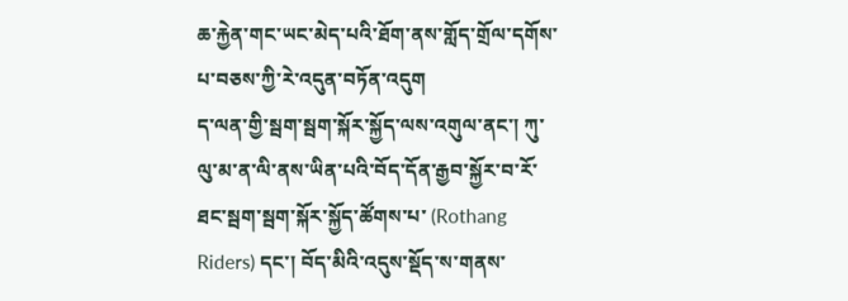ཆ་རྐྱེན་གང་ཡང་མེད་པའི་ཐོག་ནས་གློད་གྲོལ་དགོས་པ་བཅས་ཀྱི་རེ་འདུན་བཏོན་འདུག
ད་ལན་གྱི་སྦག་སྦག་སྐོར་སྐྱོད་ལས་འགུལ་ནང་། ཀུ་ལུ་མ་ན་ལི་ནས་ཡིན་པའི་བོད་དོན་རྒྱབ་སྐྱོར་བ་རོ་ཐང་སྦག་སྦག་སྐོར་སྐྱོད་ཚོགས་པ་ (Rothang Riders) དང་། བོད་མིའི་འདུས་སྡོད་ས་གནས་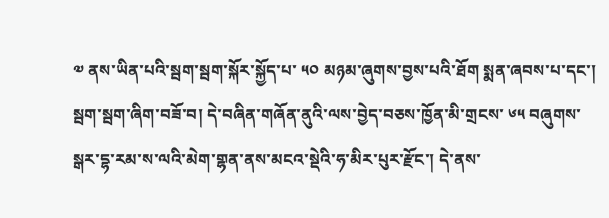༧ ནས་ཡིན་པའི་སྦག་སྦག་སྐོར་སྐྱོད་པ་ ༥༠ མཉམ་ཞུགས་བྱས་པའི་ཐོག སྨན་ཞབས་པ་དང་། སྦག་སྦག་ཞིག་བཟོ་བ། དེ་བཞིན་གཞོན་ནུའི་ལས་བྱེད་བཅས་ཁྱོན་མི་གྲངས་ ༦༥ བཞུགས་སྒར་དྷ་རམ་ས་ལའི་མེག་གྷན་ནས་མངའ་སྡེའི་ཧ་མིར་པུར་རྫོང་། དེ་ནས་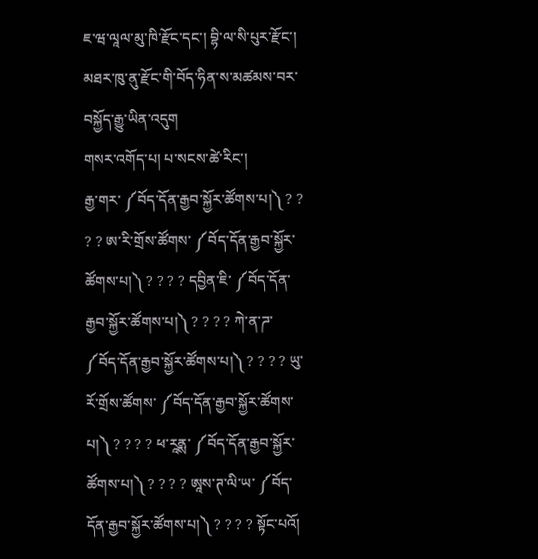ཇ་ཝ་ལཱལ་མུ་ཁི་རྫོང་དང་། བྷི་ལ་སི་པུར་རྫོང་། མཐར་ཁུ་ནུ་རྫོང་གི་བོད་ཧིན་ས་མཚམས་བར་བསྐྱོད་རྒྱུ་ཡིན་འདུག
གསར་འགོད་པ། པ་སངས་ཚེ་རིང་།
རྒྱ་གར་ ༼བོད་དོན་རྒྱབ་སྐྱོར་ཚོགས་པ།༽ ? ? ? ? ཨ་རི་གྲོས་ཚོགས་ ༼བོད་དོན་རྒྱབ་སྐྱོར་ཚོགས་པ།༽ ? ? ? ? དབྱིན་ཇི་ ༼བོད་དོན་རྒྱབ་སྐྱོར་ཚོགས་པ།༽ ? ? ? ? ཀེ་ན་ཌ་ ༼བོད་དོན་རྒྱབ་སྐྱོར་ཚོགས་པ།༽ ? ? ? ? ཡུ་རོ་གྲོས་ཚོགས་ ༼བོད་དོན་རྒྱབ་སྐྱོར་ཚོགས་པ།༽ ? ? ? ? ཕ་རཱནྶ་ ༼བོད་དོན་རྒྱབ་སྐྱོར་ཚོགས་པ།༽ ? ? ? ? ཨཱས་ཊ་ལི་ཡ་ ༼བོད་དོན་རྒྱབ་སྐྱོར་ཚོགས་པ།༽ ? ? ? ? སྟོང་པའོ།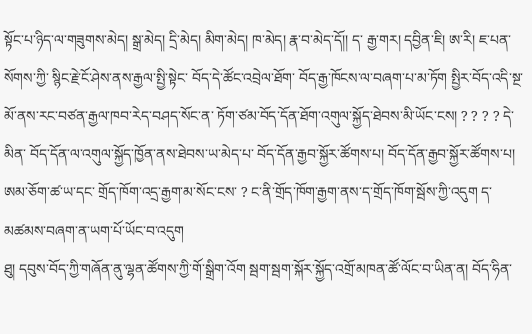སྟོང་པ་ཉིད་ལ་གཟུགས་མེད། སྒྲ་མེད། དྲི་མེད། མིག་མེད། ཁ་མེད། རྣ་བ་མེད་དོ།། ད་ རྒྱ་གར། དབྱིན་ཇི། ཨ་རི། ཇ་པན་སོགས་ཀྱི་ སྙིང་རྗེ་ངོ་ཤེས་ནས་རྒྱལ་སྤྱི་སྟེང་ བོད་དེ་ཚོང་འབྲེལ་ཐོག་ བོད་རྒྱ་ཁོངས་ལ་བཞག་པ་མ་ཏོག སྤྱིར་བོད་འདི་སྔ་མོ་ནས་རང་བཙན་རྒྱལ་ཁབ་རེད་བཤད་སོང་ན་ ཏོག་ཙམ་བོད་དོན་ཐོག་འགུལ་སྐྱོད་ཐེབས་མི་ཡོང་ངས། ? ? ? ? དེ་མིན་ བོད་དོན་ལ་འགུལ་སྐྱོད་ཁྱོན་ནས་ཐེབས་ཡ་མེད་པ་ བོད་དོན་རྒྱབ་སྐྱོར་ཚོགས་པ། བོད་དོན་རྒྱབ་སྐྱོར་ཚོགས་པ། ཨམ་ཅོག་ཚ་ཡ་དང་ གྲོད་ཁོག་འདྲ་རྒྱག་མ་སོང་ངས་ ? ང་ནི་གྲོད་ཁོག་རྒྱག་ནས་ད་གྲོད་ཁོག་སྦོས་ཀྱི་འདུག ད་མཚམས་བཞག་ན་ཡག་པོ་ཡོང་བ་འདུག
ཐུ། དབུས་བོད་ཀྱི་གཞོན་ནུ་ལྷན་ཚོགས་ཀྱི་གོ་སྒྲིག་འོག སྦག་སྦག་སྐོར་སྐྱོད་འགྲོ་མཁན་ཚོ་ལོང་བ་ཡིན་ན། བོད་ཧིན་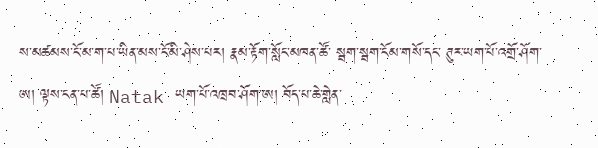ས་མཚམས་ངོ་མ་ག་པ་ཡིན་མས་ངོ་མི་ཤེས་པར། རྣམ་རྟོག་སློང་མཁན་ཚོ་ སྦག་སྦག་ངོམ་གསོ་དང་ ཊུར་ཡག་པོ་འགྲོ་ཤོག་ཨ། ལྟས་ངན་པ་ཚོ། Natak ཡག་པོ་འཁྲབ་ཤོག་ཨ། བོད་པ་ཆེ་གླེན་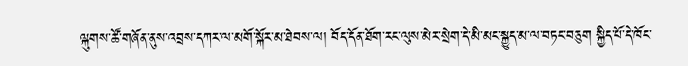ལྐུགས་ཚོ་གཞོན་ནུས་འབྲས་དཀར་ལ་མགོ་སྐོར་མ་ཐེབས་ལ། བོད་དོན་ཐོག་རང་ལུས་མེར་སྲེག་དེ་མི་མང་སྐྱུད་མ་ལ་བཏང་བཅུག སྐྱིད་པོ་དེ་ཁོང་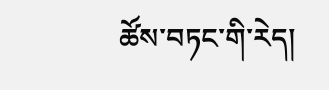ཚོས་བཏང་གི་རེད།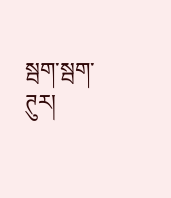སྦག་སྦག་ཊུར།